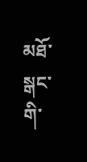མཐོ་སྒང་གི་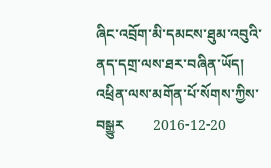ཞིང་འབྲོག་མི་དམངས་ཐུམ་འབུའི་ནད་དགྲ་ལས་ཐར་བཞིན་ཡོད།
འཕྲིན་ལས་མགོན་པོ་སོགས་ཀྱིས་བསྒྱུར        2016-12-20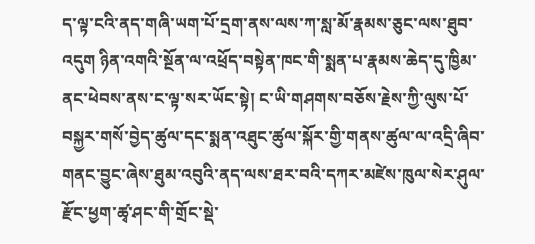ད་ལྟ་ངའི་ནད་གཞི་ཡག་པོ་དྲག་ནས་ལས་ཀ་སླ་མོ་རྣམས་ཅུང་ལས་ཐུབ་འདུག ཉིན་འགའི་སྔོན་ལ་འཕྲོད་བསྟེན་ཁང་གི་སྨན་པ་རྣམས་ཆེད་དུ་ཁྱིམ་ནང་ཕེབས་ནས་ང་ལྟ་སར་ཡོང་སྟེ། ང་ཡི་གཤགས་བཅོས་རྗེས་ཀྱི་ལུས་པོ་བསྐྱར་གསོ་བྱེད་ཚུལ་དང་སྨན་འཐུང་ཚུལ་སྐོར་གྱི་གནས་ཚུལ་ལ་འདྲི་ཞིབ་གནང་བྱུང་ཞེས་ཐུམ་འབུའི་ནད་ལས་ཐར་བའི་དཀར་མཛེས་ཁུལ་སེར་ཤུལ་རྫོང་ཕྱག་ཚྭ་ཤང་གི་གྲོང་སྡེ་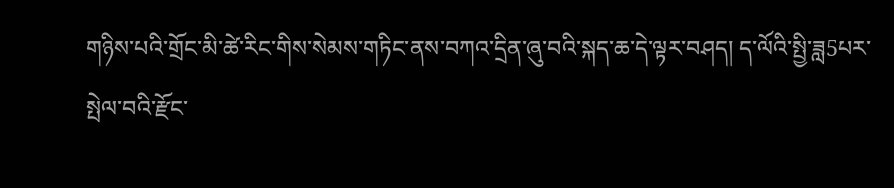གཉིས་པའི་གྲོང་མི་ཚེ་རིང་གིས་སེམས་གཏིང་ནས་བཀའ་དྲིན་ཞུ་བའི་སྐད་ཆ་དེ་ལྟར་བཤད། ད་ལོའི་སྤྱི་ཟླ5པར་སྤེལ་བའི་རྫོང་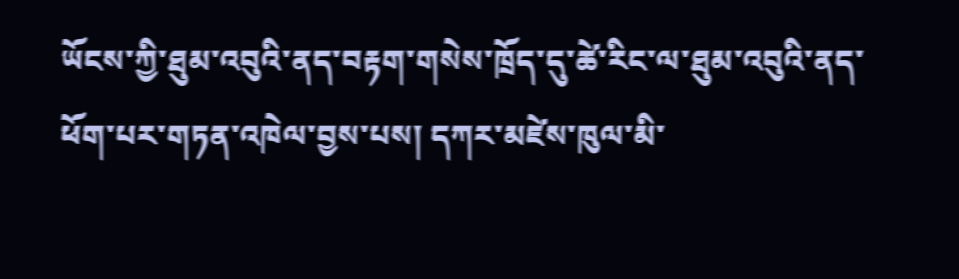ཡོངས་ཀྱི་ཐུམ་འབུའི་ནད་བརྟག་གསེས་ཁྲོད་དུ་ཚེ་རིང་ལ་ཐུམ་འབུའི་ནད་ཕོག་པར་གཏན་འཁེལ་བྱས་པས། དཀར་མཛེས་ཁུལ་མི་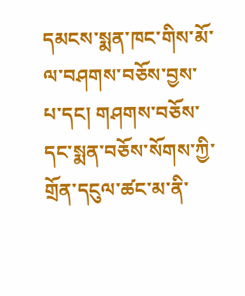དམངས་སྨན་ཁང་གིས་མོ་ལ་བཤགས་བཅོས་བྱས་པ་དང། གཤགས་བཅོས་དང་སྨན་བཅོས་སོགས་ཀྱི་གྲོན་དངུལ་ཚང་མ་ནི་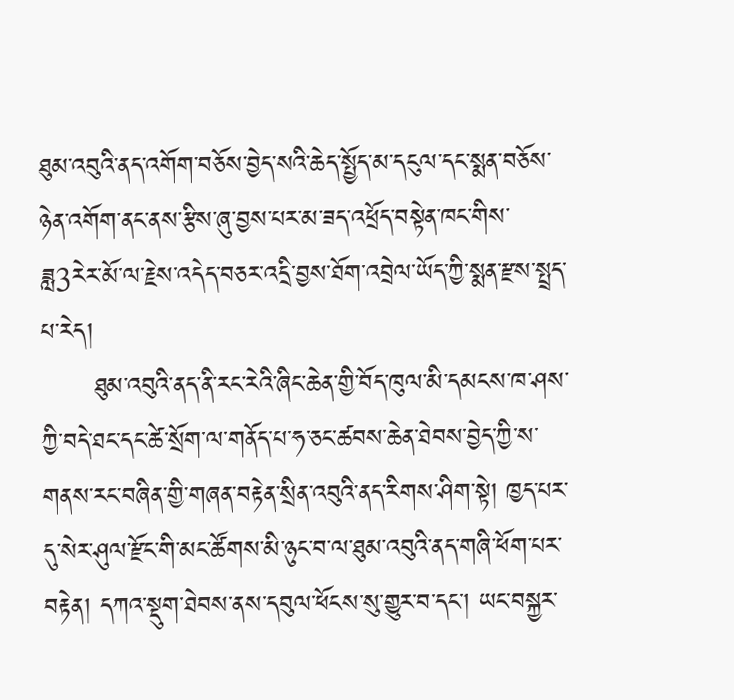ཐུམ་འབུའི་ནད་འགོག་བཅོས་བྱེད་སའི་ཆེད་སྤྱོད་མ་དངུལ་དང་སྨན་བཅོས་ཉེན་འགོག་ནང་ནས་རྩིས་ཞུ་བྱས་པར་མ་ཟད་འཕྲོད་བསྟེན་ཁང་གིས་ཟླ3རེར་མོ་ལ་རྗེས་འདེད་བཅར་འདྲི་བྱས་ཐོག་འབྲེལ་ཡོད་ཀྱི་སྨན་རྫས་སྤྲད་པ་རེད།
      ཐུམ་འབུའི་ནད་ནི་རང་རེའི་ཞིང་ཆེན་གྱི་བོད་ཁུལ་མི་དམངས་ཁ་ཤས་ཀྱི་བདེ་ཐང་དང་ཚེ་སྲོག་ལ་གནོད་པ་ཧ་ཅང་ཚབས་ཆེན་ཐེབས་བྱེད་ཀྱི་ས་གནས་རང་བཞིན་གྱི་གཞན་བརྟེན་སྲིན་འབུའི་ནད་རིགས་ཤིག་སྟེ། ཁྱད་པར་དུ་སེར་ཤུལ་རྫོང་གི་མང་ཚོགས་མི་ཉུང་བ་ལ་ཐུམ་འབུའི་ནད་གཞི་ཕོག་པར་བརྟེན། དཀའ་སྡུག་ཐེབས་ནས་དབུལ་ཕོངས་སུ་གྱུར་བ་དང་། ཡང་བསྐྱར་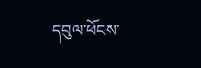དབུལ་ཕོངས་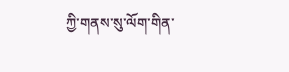ཀྱི་གནས་སུ་ལོག་གིན་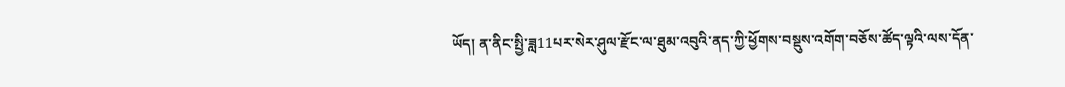ཡོད། ན་ནིང་སྤྱི་ཟླ11པར་སེར་ཤུལ་རྫོང་ལ་ཐུམ་འབུའི་ནད་ཀྱི་ཕྱོགས་བསྡུས་འགོག་བཅོས་ཚོད་ལྟའི་ལས་དོན་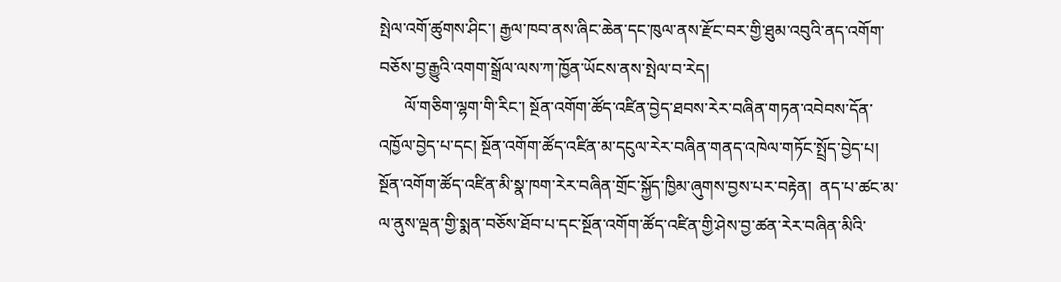སྤེལ་འགོ་ཚུགས་ཤིང་། རྒྱལ་ཁབ་ནས་ཞིང་ཆེན་དང་ཁུལ་ནས་རྫོང་བར་གྱི་ཐུམ་འབུའི་ནད་འགོག་བཅོས་བྱ་རྒྱུའི་འགག་སྒྲོལ་ལས་ཀ་ཁྱོན་ཡོངས་ནས་སྤེལ་བ་རེད།
      ལོ་གཅིག་ལྷག་གི་རིང་། སྔོན་འགོག་ཚོད་འཛིན་བྱེད་ཐབས་རེར་བཞིན་གཏན་འབེབས་དོན་འཁྱོལ་བྱེད་པ་དང། སྔོན་འགོག་ཚོད་འཛིན་མ་དངུལ་རེར་བཞིན་གནད་འཁེལ་གཏོང་སྤྲོད་བྱེད་པ། སྔོན་འགོག་ཚོད་འཛིན་མི་སྣ་ཁག་རེར་བཞིན་གྲོང་སྐྱོད་ཁྱིམ་ཞུགས་བྱས་པར་བརྟེན།  ནད་པ་ཚང་མ་ལ་ནུས་ལྡན་གྱི་སྨན་བཅོས་ཐོབ་པ་དང་སྔོན་འགོག་ཚོད་འཛིན་གྱི་ཤེས་བྱ་ཚན་རེར་བཞིན་མིའི་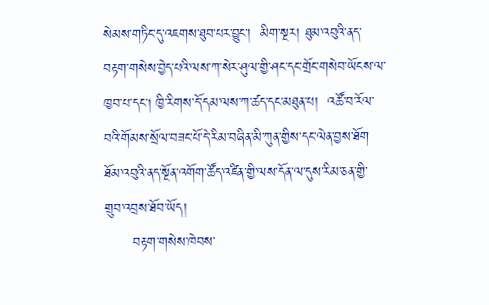སེམས་གཏིང་དུ་འཇགས་ཐུབ་པར་བྱུང་།  མིག་སྔར། ཐུམ་འབུའི་ནད་བརྟག་གསེས་བྱེད་པའི་ལས་ཀ་སེར་ཤུལ་གྱི་ཤང་དང་གྲོང་གསེབ་ཡོངས་ལ་ཁྱབ་པ་དང། ཁྱི་རིགས་དོ་དམ་ལས་ཀ་ཚད་དང་མཐུན་པ།  འཚོ་བ་རོལ་བའི་གོམས་སྲོལ་བཟང་པོ་དེ་རིམ་བཞིན་མི་ཀུན་གྱིས་དང་ལེན་བྱས་ཐོག  ཐོམ་འབུའི་ནད་སྔོན་འགོག་ཚོད་འཛིན་གྱི་ལས་དོན་ལ་དུས་རིམ་ཅན་གྱི་གྲུབ་འབྲས་ཐོབ་ཡོད།
      བརྟག་གསེས་ཁེབས་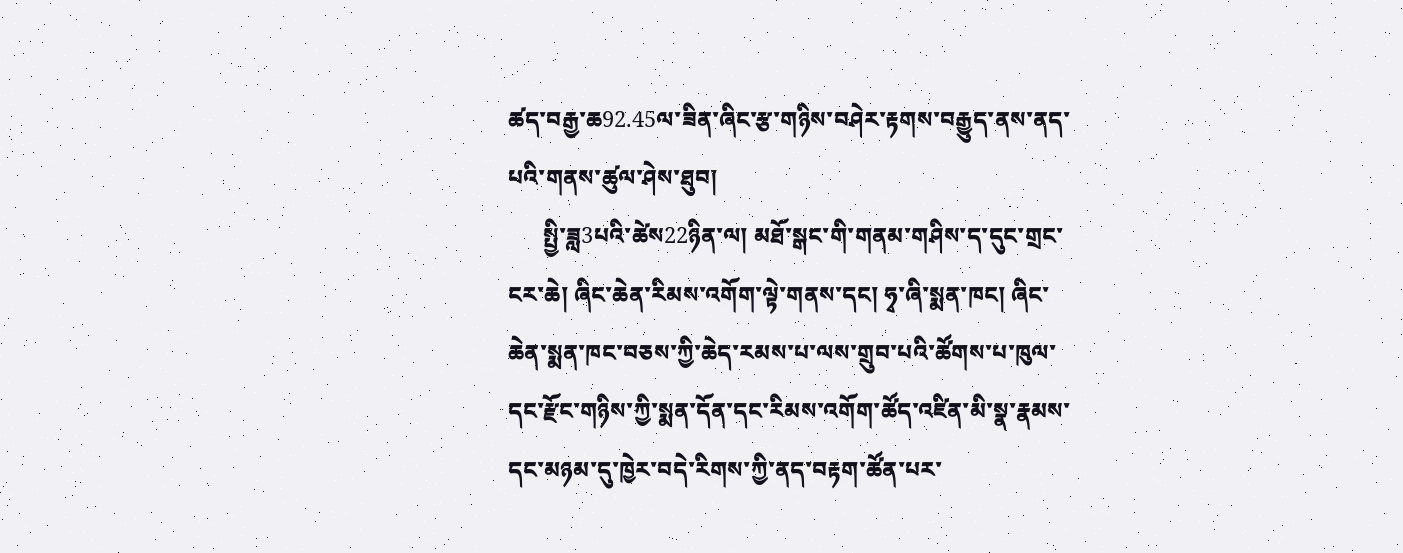ཚད་བརྒྱ་ཆ92.45ལ་ཟིན་ཞིང་རྩ་གཉིས་བཤེར་རྟགས་བརྒྱུད་ནས་ནད་པའི་གནས་ཚུལ་ཤེས་ཐུབ།
      སྤྱི་ཟླ3པའི་ཚེས22ཉིན་ལ། མཐོ་སྒང་གི་གནམ་གཤིས་ད་དུང་གྲང་ངར་ཆེ། ཞིང་ཆེན་རིམས་འགོག་ལྟེ་གནས་དང། ཧྭ་ཞི་སྨན་ཁང། ཞིང་ཆེན་སྨན་ཁང་བཅས་ཀྱི་ཆེད་རམས་པ་ལས་གྲུབ་པའི་ཚོགས་པ་ཁུལ་དང་རྫོང་གཉིས་ཀྱི་སྨན་དོན་དང་རིམས་འགོག་ཚོད་འཛིན་མི་སྣ་རྣམས་དང་མཉམ་དུ་ཁྱེར་བདེ་རིགས་ཀྱི་ནད་བརྟག་ཚོན་པར་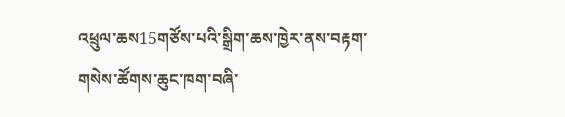འཕྲུལ་ཆས15གཙོས་པའི་སྒྲིག་ཆས་ཁྱེར་ནས་བརྟག་གསེས་ཚོགས་ཆུང་ཁག་བཞི་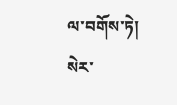ལ་བགོས་ཏེ། སེར་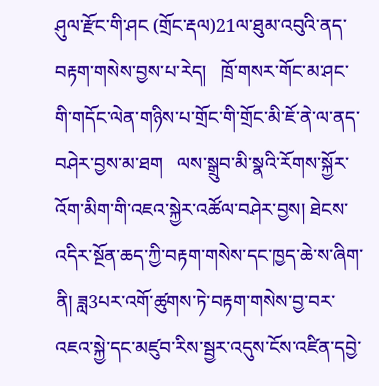ཤུལ་རྫོང་གི་ཤང (གྲོང་རྡལ)21ལ་ཐུམ་འབུའི་ནད་བརྟག་གསེས་བྱས་པ་རེད།   ཁྲོ་གསར་གོང་མ་ཤང་གི་གདོང་ལེན་གཉིས་པ་གྲོང་གི་གྲོང་མི་ཇོ་ནེ་ལ་ནད་བཤེར་བྱས་མ་ཐག   ལས་སྒྲུབ་མི་སྣའི་རོགས་སྐྱོར་འོག་མིག་གི་འཇའ་སྐྱེར་འཚོལ་བཤེར་བྱས། ཐེངས་འདིར་སྔོན་ཆད་ཀྱི་བརྟག་གསེས་དང་ཁྱད་ཆེ་ས་ཞིག་ནི། ཟླ3པར་འགོ་ཚུགས་ཏེ་བརྟག་གསེས་བྱ་བར་འཇའ་སྐྱེ་དང་མཛུབ་རིས་སྦྱར་འདུས་ངོས་འཛིན་དབྱེ་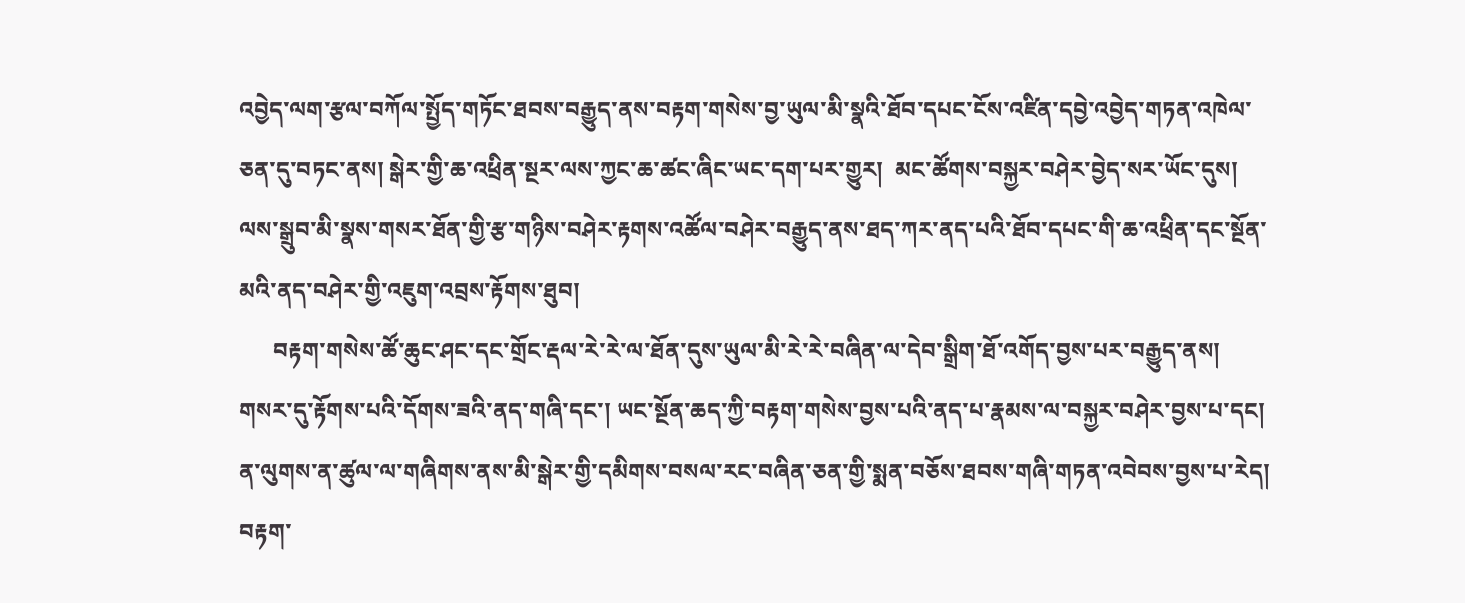འབྱེད་ལག་རྩལ་བཀོལ་སྤྱོད་གཏོང་ཐབས་བརྒྱུད་ནས་བརྟག་གསེས་བྱ་ཡུལ་མི་སྣའི་ཐོབ་དཔང་ངོས་འཛིན་དབྱེ་འབྱེད་གཏན་འཁེལ་ཅན་དུ་བཏང་ནས། སྒེར་གྱི་ཆ་འཕྲིན་སྔར་ལས་ཀྱང་ཆ་ཚང་ཞིང་ཡང་དག་པར་གྱུར།  མང་ཚོགས་བསྐྱར་བཤེར་བྱེད་སར་ཡོང་དུས། ལས་སྒྲུབ་མི་སྣས་གསར་ཐོན་གྱི་རྩ་གཉིས་བཤེར་རྟགས་འཚོལ་བཤེར་བརྒྱུད་ནས་ཐད་ཀར་ནད་པའི་ཐོབ་དཔང་གི་ཆ་འཕྲིན་དང་སྔོན་མའི་ནད་བཤེར་གྱི་འཇུག་འབྲས་རྟོགས་ཐུབ།
      བརྟག་གསེས་ཚོ་ཆུང་ཤང་དང་གྲོང་རྡལ་རེ་རེ་ལ་ཐོན་དུས་ཡུལ་མི་རེ་རེ་བཞིན་ལ་དེབ་སྒྲིག་ཐོ་འགོད་བྱས་པར་བརྒྱུད་ནས། གསར་དུ་རྟོགས་པའི་དོགས་ཟའི་ནད་གཞི་དང་། ཡང་སྔོན་ཆད་ཀྱི་བརྟག་གསེས་བྱས་པའི་ནད་པ་རྣམས་ལ་བསྐྱར་བཤེར་བྱས་པ་དང། ན་ལུགས་ན་ཚུལ་ལ་གཞིགས་ནས་མི་སྒེར་གྱི་དམིགས་བསལ་རང་བཞིན་ཅན་གྱི་སྨན་བཅོས་ཐབས་གཞི་གཏན་འབེབས་བྱས་པ་རེད། བརྟག་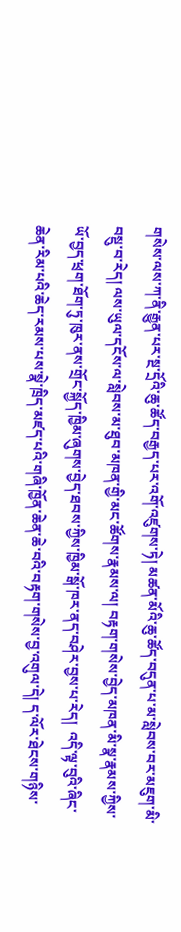གསེས་ལས་ཀ་ནི་རྒྱུན་པར་སྔ་དྲོའི་ཆུ་ཚོད་བརྒྱད་པར་འགོ་འཛུགས་ཏེ། མཚན་མོའི་ཆུ་ཚོད་བདུན་པ་མ་སླེབས་བར་མཇུག་མི་བསྡུ་བ་རེད། ལས་ཡུལ་དངོས་ལ་སླེབས་མ་ཐུབ་མཁན་གྱི་མང་ཚོགས་རྣམས་ལ། བརྟག་གསེས་བྱེད་མཁན་མི་སྣ་རྣམས་ཀྱིས་ཡོ་བྱད་ཕྲག་ཐོག་ཏུ་ཁུར་ནས་གྲོང་སྐྱོད་ཁྱིམ་ཞུགས་བྱེད་ཐབས་ཀྱིས་ཁྱིམ་སྒོ་ཁར་ནད་བཤེར་བྱས་པ་རེད།  འདི་ལྟ་བུའི་ཞིང་ཆེན་རིམ་པའི་ཆེད་རམས་པས་སྣེ་ཁྲིད་མཛད་པའི་གཞི་ཁྱོན་ཆེན་ཆེ་བའི་བརྟག་གསེས་བྱ་འགུལ་དེ། ད་ལོར་ཐེངས་གཉིས་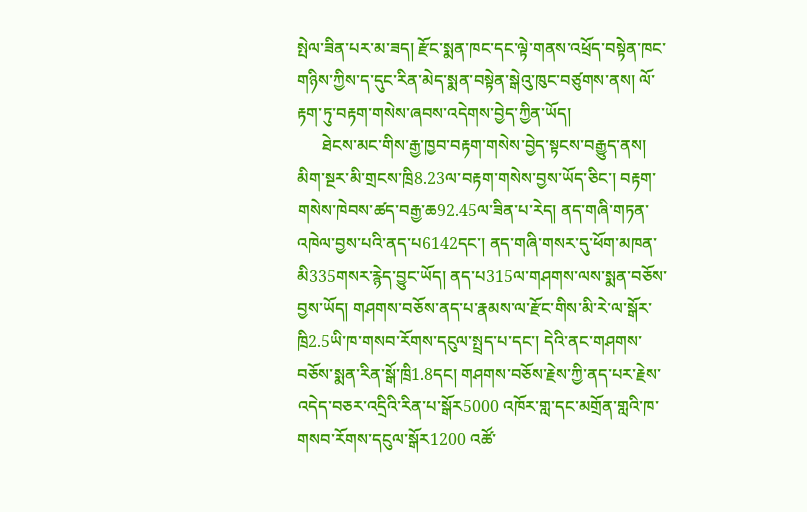སྤེལ་ཟིན་པར་མ་ཟད། རྫོང་སྨན་ཁང་དང་ལྟེ་གནས་འཕྲོད་བསྟེན་ཁང་གཉིས་ཀྱིས་ད་དུང་རིན་མེད་སྨན་བསྟེན་སྒེའུ་ཁུང་བཙུགས་ནས། ལོ་རྟག་ཏུ་བརྟག་གསེས་ཞབས་འདེགས་བྱེད་ཀྱིན་ཡོད།
      ཐེངས་མང་གིས་རྒྱ་ཁྱབ་བརྟག་གསེས་བྱེད་སྟངས་བརྒྱུད་ནས། མིག་སྔར་མི་གྲངས་ཁྲི8.23ལ་བརྟག་གསེས་བྱས་ཡོད་ཅིང་། བརྟག་གསེས་ཁེབས་ཚད་བརྒྱ་ཆ92.45ལ་ཟིན་པ་རེད། ནད་གཞི་གཏན་འཁེལ་བྱས་པའི་ནད་པ6142དང་། ནད་གཞི་གསར་དུ་ཕོག་མཁན་མི335གསར་རྙེད་བྱུང་ཡོད། ནད་པ315ལ་གཤགས་ལས་སྨན་བཅོས་བྱས་ཡོད། གཤགས་བཅོས་ནད་པ་རྣམས་ལ་རྫོང་གིས་མི་རེ་ལ་སྒོར་ཁྲི2.5ཡི་ཁ་གསབ་རོགས་དངུལ་སྤྲད་པ་དང་། དེའི་ནང་གཤགས་བཅོས་སྨན་རིན་སྒོ་ཁྲི1.8དང། གཤགས་བཅོས་རྗེས་ཀྱི་ནད་པར་རྗེས་འདེད་བཅར་འདྲིའི་རིན་པ་སྒོར5000 འཁོར་གླ་དང་མགྲོན་གླའི་ཁ་གསབ་རོགས་དངུལ་སྒོར1200 འཚོ་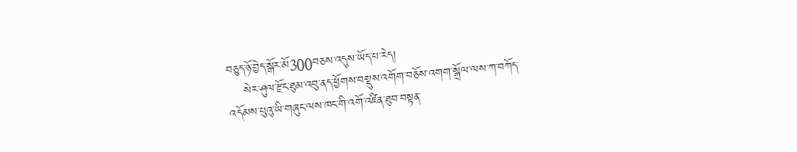བཅུད་ཉོ་བྱེད་སྒོར་མོ300བཅས་འདུས་ཡོད་པ་རེད།
    སེར་ཤུལ་རྫོང་ཐུམ་འབུ་ནད་ཕྱོགས་བསྡུས་འགོག་བཅོས་འགག་སྒྲོལ་ལས་ཀ་བཀོད་འདོམས་པུའུ་ཡི་གཞུང་ལས་ཁང་གི་འགོ་འཛིན་ཐུབ་བསྟན་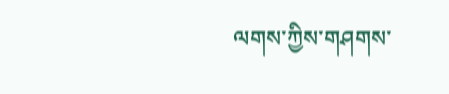ལགས་ཀྱིས་གཤགས་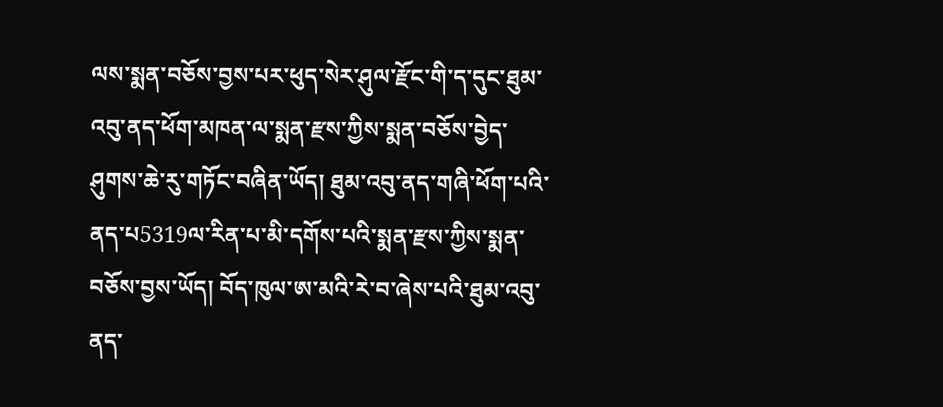ལས་སྨན་བཅོས་བྱས་པར་ཕུད་སེར་ཤུལ་རྫོང་གི་ད་དུང་ཐུམ་འབུ་ནད་ཕོག་མཁན་ལ་སྨན་རྫས་ཀྱིས་སྨན་བཅོས་བྱེད་ཤུགས་ཆེ་རུ་གཏོང་བཞིན་ཡོད། ཐུམ་འབུ་ནད་གཞི་ཕོག་པའི་ནད་པ5319ལ་རིན་པ་མི་དགོས་པའི་སྨན་རྫས་ཀྱིས་སྨན་བཅོས་བྱས་ཡོད། བོད་ཁུལ་ཨ་མའི་རེ་བ་ཞེས་པའི་ཐུམ་འབུ་ནད་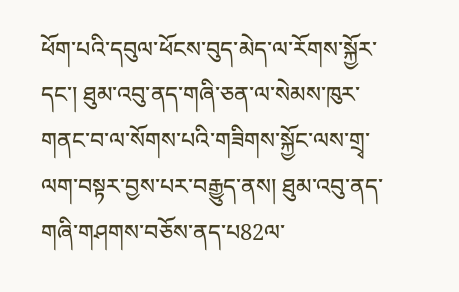ཕོག་པའི་དབུལ་ཕོངས་བུད་མེད་ལ་རོགས་སྐྱོར་དང་། ཐུམ་འབུ་ནད་གཞི་ཅན་ལ་སེམས་ཁུར་གནང་བ་ལ་སོགས་པའི་གཟིགས་སྐྱོང་ལས་གྲྭ་ལག་བསྟར་བྱས་པར་བརྒྱུད་ནས། ཐུམ་འབུ་ནད་གཞི་གཤགས་བཅོས་ནད་པ82ལ་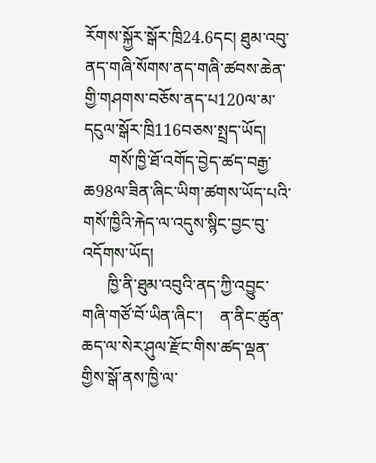རོགས་སྐྱོར་སྒོར་ཁྲི24.6དང། ཐུམ་འབུ་ནད་གཞི་སོགས་ནད་གཞི་ཚབས་ཆེན་གྱི་གཤགས་བཅོས་ནད་པ120ལ་མ་དངུལ་སྒོར་ཁྲི116བཅས་སྤྲད་ཡོད།
      གསོ་ཁྱི་ཐོ་འགོད་བྱེད་ཚད་བརྒྱ་ཆ98ལ་ཟིན་ཞིང་ཡིག་ཚགས་ཡོད་པའི་གསོ་ཁྱིའི་རྐེད་ལ་འདུས་སྙིང་བྱང་བུ་འདོགས་ཡོད།
      ཁྱི་ནི་ཐུམ་འབུའི་ནད་ཀྱི་འབྱུང་གཞི་གཙོ་བོ་ཡིན་ཞིང་།    ན་ནིང་ཚུན་ཆད་ལ་སེར་ཤུལ་རྫོང་གིས་ཚད་ལྡན་གྱིས་སྒོ་ནས་ཁྱི་ལ་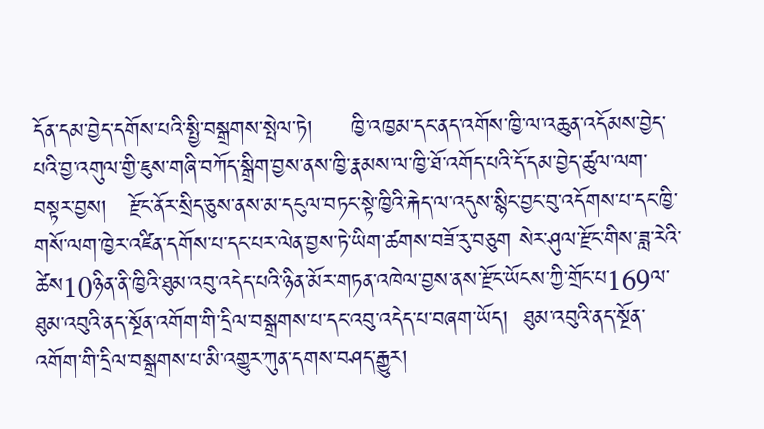དོན་དམ་བྱེད་དགོས་པའི་སྤྱི་བསྒྲགས་སྤེལ་ཏེ།     ཁྱི་འཁྱམ་དང་ནད་འགོས་ཁྱི་ལ་འཆུན་འདོམས་བྱེད་པའི་བྱ་འགུལ་གྱི་ཇུས་གཞི་བཀོད་སྒྲིག་བྱས་ནས་ཁྱི་རྣམས་ལ་ཁྱི་ཐོ་འགོད་པའི་དོ་དམ་བྱེད་ཚུལ་ལག་བསྟར་བྱས།   རྫོང་ནོར་སྲིད་ཅུས་ནས་མ་དངུལ་བཏང་སྟེ་ཁྱིའི་རྐེད་ལ་འདུས་སྙིང་བྱང་བུ་འདོགས་པ་དང་ཁྱི་གསོ་ལག་ཁྱེར་འཛིན་དགོས་པ་དང་པར་ལེན་བྱས་ཏེ་ཡིག་ཚགས་བཟོ་རུ་བཅུག སེར་ཤུལ་རྫོང་གིས་ཟླ་རེའི་ཚེས10ཉིན་ནི་ཁྱིའི་ཐུམ་འབུ་འདེད་པའི་ཉིན་མོར་གཏན་འཁེལ་བྱས་ནས་རྫོང་ཡོངས་ཀྱི་གྲོང་པ169ལ་ཐུམ་འབུའི་ནད་སྔོན་འགོག་གི་དྲིལ་བསྒྲགས་པ་དང་འབུ་འདེད་པ་བཞག་ཡོད།  ཐུམ་འབུའི་ནད་སྔོན་འགོག་གི་དྲིལ་བསྒྲགས་པ་མི་འགྱུར་ཀུན་དགས་བཤད་རྒྱུར།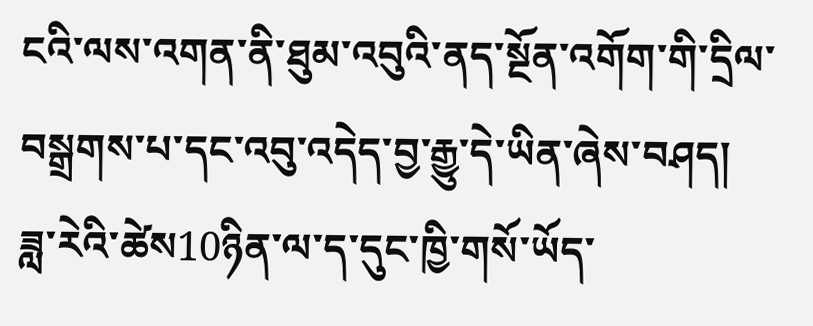ངའི་ལས་འགན་ནི་ཐུམ་འབུའི་ནད་སྔོན་འགོག་གི་དྲིལ་བསྒྲགས་པ་དང་འབུ་འདེད་བྱ་རྒྱུ་དེ་ཡིན་ཞེས་བཤད།  ཟླ་རེའི་ཚེས10ཉིན་ལ་ད་དུང་ཁྱི་གསོ་ཡོད་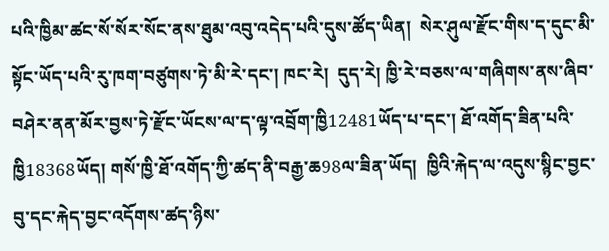པའི་ཁྱིམ་ཚང་སོ་སོར་སོང་ནས་ཐུམ་འབུ་འདེད་པའི་དུས་ཚོད་ཡིན།  སེར་ཤུལ་རྫོང་གིས་ད་དུང་མི་སྟོང་ཡོད་པའི་རུ་ཁག་བཙུགས་ཏེ་མི་རེ་དང་། ཁང་རེ།  དུད་རེ། ཁྱི་རེ་བཅས་ལ་གཞིགས་ནས་ཞིབ་བཤེར་ནན་མོར་བྱས་ཏེ་རྫོང་ཡོངས་ལ་ད་ལྟ་འབྲོག་ཁྱི12481ཡོད་པ་དང་། ཐོ་འགོད་ཟིན་པའི་ཁྱི18368ཡོད། གསོ་ཁྱི་ཐོ་འགོད་ཀྱི་ཚད་ནི་བརྒྱ་ཆ98ལ་ཟིན་ཡོད།  ཁྱིའི་རྐེད་ལ་འདུས་སྙིང་བྱང་བུ་དང་རྐེད་བྱང་འདོགས་ཚད་ཉིས་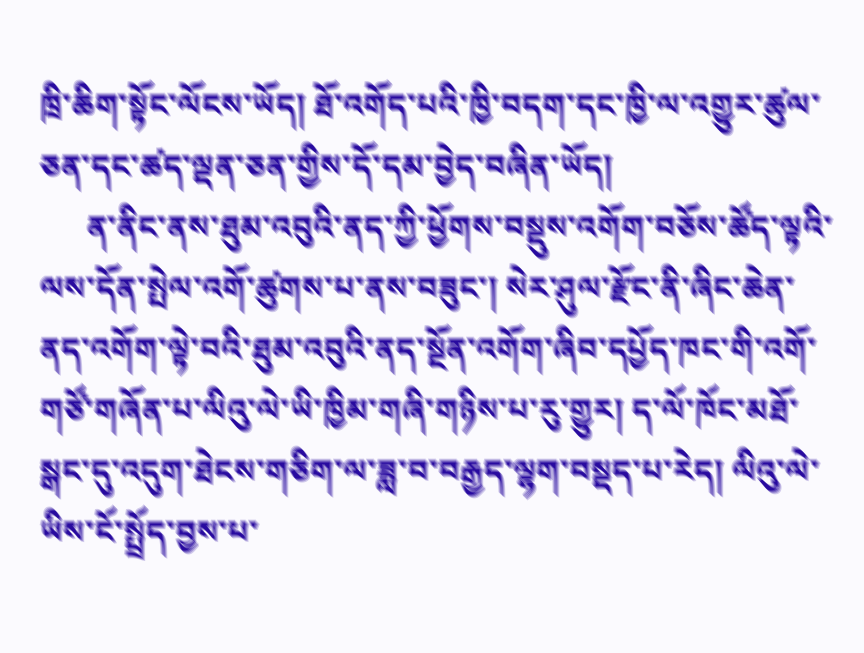ཁྲི་ཆིག་སྟོང་ལོངས་ཡོད། ཐོ་འགོད་པའི་ཁྱི་བདག་དང་ཁྱི་ལ་འགྱུར་ཚུལ་ཅན་དང་ཚད་ལྡན་ཅན་གྱིས་དོ་དམ་བྱེད་བཞིན་ཡོད།
      ན་ནིང་ནས་ཐུམ་འབུའི་ནད་ཀྱི་ཕྱོགས་བསྡུས་འགོག་བཅོས་ཚོད་ལྟའི་ལས་དོན་སྤེལ་འགོ་ཚུགས་པ་ནས་བཟུང་། སེར་ཤུལ་རྫོང་ནི་ཞིང་ཆེན་ནད་འགོག་ལྟེ་བའི་ཐུམ་འབུའི་ནད་སྔོན་འགོག་ཞིབ་དཔྱོད་ཁང་གི་འགོ་གཙོ་གཞོན་པ་ལིའུ་ལེ་ཡི་ཁྱིམ་གཞི་གཉིས་པ་རུ་གྱུར། ད་ལོ་ཁོང་མཐོ་སྒང་དུ་འདུག་ཐེངས་གཅིག་ལ་ཟླ་བ་བརྒྱད་ལྷག་བསྡད་པ་རེད། ལིའུ་ལེ་ཡིས་ངོ་སྤྲོད་བྱས་པ་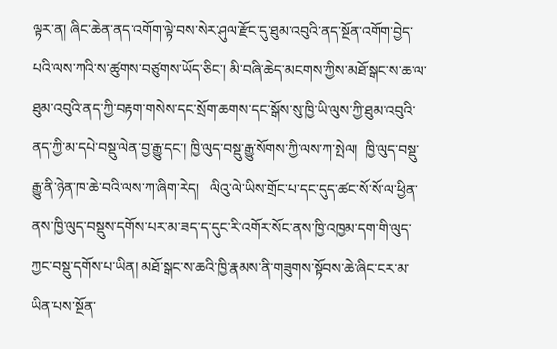ལྟར་ན། ཞིང་ཆེན་ནད་འགོག་ལྟེ་བས་སེར་ཤུལ་རྫོང་དུ་ཐུམ་འབུའི་ནད་སྔོན་འགོག་བྱེད་པའི་ལས་ཀའི་ས་ཚུགས་བཙུགས་ཡོད་ཅིང་། མི་བཞི་ཆེད་མངགས་ཀྱིས་མཐོ་སྒང་ས་ཆ་ལ་ཐུམ་འབུའི་ནད་ཀྱི་བརྟག་གསེས་དང་སྲོག་ཆགས་དང་སྒོས་སུ་ཁྱི་ཡི་ལུས་ཀྱི་ཐུམ་འབུའི་ནད་ཀྱི་མ་དཔེ་བསྡུ་ལེན་བྱ་རྒྱུ་དང་། ཁྱི་ལུད་བསྡུ་རྒྱུ་སོགས་ཀྱི་ལས་ཀ་སྤེལ།  ཁྱི་ལུད་བསྡུ་རྒྱུ་ནི་ཉེན་ཁ་ཆེ་བའི་ལས་ཀ་ཞིག་རེད།   ལིའུ་ལེ་ཡིས་གྲོང་པ་དང་དུད་ཚང་སོ་སོ་ལ་ཕྱིན་ནས་ཁྱི་ལུད་བསྡུས་དགོས་པར་མ་ཟད་ད་དུང་རི་འགོར་སོང་ནས་ཁྱི་འཁྱམ་དག་གི་ལུད་ཀྱང་བསྡུ་དགོས་པ་ཡིན། མཐོ་སྒང་ས་ཆའི་ཁྱི་རྣམས་ནི་གཟུགས་སྟོབས་ཆེ་ཞིང་ངར་མ་ཡིན་པས་སྔོན་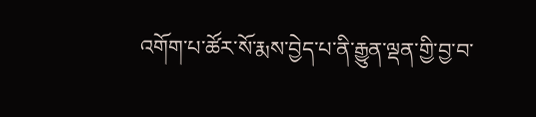འགོག་པ་ཚོར་སོ་རྨས་བྱེད་པ་ནི་རྒྱུན་ལྡན་གྱི་བྱ་བ་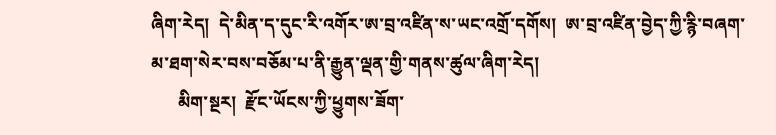ཞིག་རེད།  དེ་མིན་ད་དུང་རི་འགོར་ཨ་བྲ་འཛིན་ས་ཡང་འགྲོ་དགོས།  ཨ་བྲ་འཛིན་བྱེད་ཀྱི་རྙི་བཞག་མ་ཐག་སེར་བས་བཅོམ་པ་ནི་རྒྱུན་ལྡན་གྱི་གནས་ཚུལ་ཞིག་རེད།
      མིག་སྔར།  རྫོང་ཡོངས་ཀྱི་ཕྱུགས་ཟོག་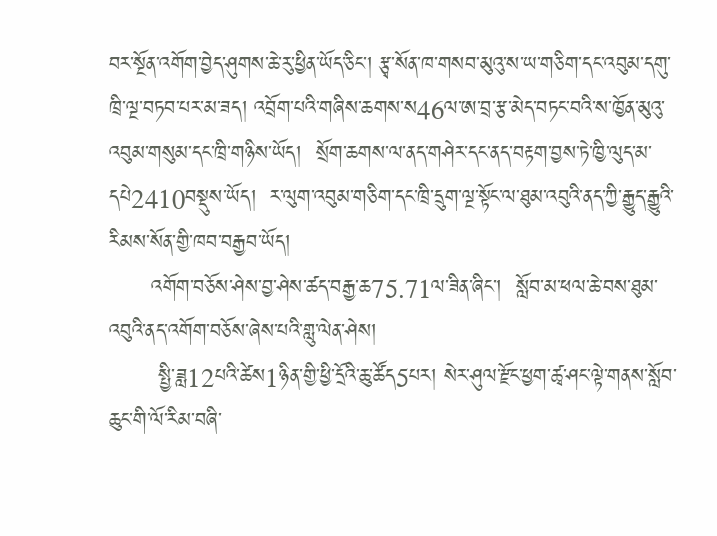བར་སྔོན་འགོག་བྱེད་ཤུགས་ཆེ་རུ་ཕྱིན་ཡོད་ཅིང་། རྩྭ་སོན་ཁ་གསབ་མུའུ་ས་ཡ་གཅིག་དང་འབུམ་དགུ་ཁྲི་ལྔ་བཏབ་པར་མ་ཟད། འབྲོག་པའི་གཞིས་ཆགས་ས46ལ་ཨ་བྲ་རྩ་མེད་བཏང་བའི་ས་ཁྱོན་མུའུ་འབུམ་གསུམ་དང་ཁྲི་གཉིས་ཡོད།  སྲོག་ཆགས་ལ་ནད་གཤེར་དང་ནད་བརྟག་བྱས་ཏེ་ཁྱི་ལུད་མ་དཔེ2410བསྡུས་ཡོད།  ར་ལུག་འབུམ་གཅིག་དང་ཁྲི་དྲུག་ལྔ་སྟོང་ལ་ཐུམ་འབུའི་ནད་ཀྱི་རྒྱུད་རྒྱུའི་རིམས་སོན་གྱི་ཁབ་བརྒྱབ་ཡོད།
      འགོག་བཅོས་ཤེས་བྱ་ཤེས་ཚད་བརྒྱ་ཆ75.71ལ་ཟིན་ཞིང་།  སློབ་མ་ཕལ་ཆེ་བས་ཐུམ་འབུའི་ནད་འགོག་བཅོས་ཞེས་པའི་གླུ་ལེན་ཤེས།
       སྤྱི་ཟླ12པའི་ཚེས1ཉིན་གྱི་ཕྱི་དྲོའི་ཆུ་ཚོད5པར། སེར་ཤུལ་རྫོང་ཕྱག་ཚྭ་ཤང་ལྟེ་གནས་སློབ་ཆུང་གི་ལོ་རིམ་བཞི་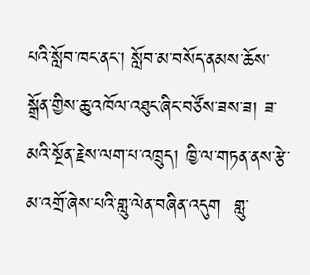པའི་སློབ་ཁང་ནང་། སློབ་མ་བསོད་ནམས་ཆོས་སྒྲོན་གྱིས་ཆུ་འཁོལ་འཐུང་ཞིང་བཙོས་ཟས་ཟ། ཟ་མའི་སྔོན་རྗེས་ལག་པ་འཁྲུད། ཁྱི་ལ་གཏན་ནས་རྩེ་མ་འགྲོ་ཞེས་པའི་གླུ་ལེན་བཞིན་འདུག  གླུ་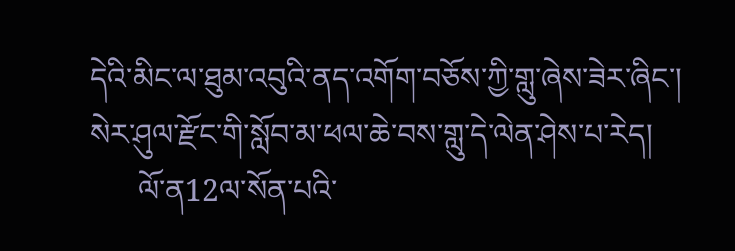དེའི་མིང་ལ་ཐུམ་འབུའི་ནད་འགོག་བཅོས་ཀྱི་གླུ་ཞེས་ཟེར་ཞིང་། སེར་ཤུལ་རྫོང་གི་སློབ་མ་ཕལ་ཆེ་བས་གླུ་དེ་ལེན་ཤེས་པ་རེད།
      ལོ་ན12ལ་སོན་པའི་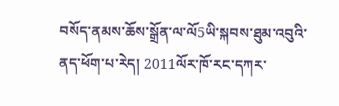བསོད་ནམས་ཆོས་སྒྲོན་ལ་ལོ5ཡི་སྐབས་ཐུམ་འབུའི་ནད་ཕོག་པ་རེད། 2011ལོར་ཁོ་རང་དཀར་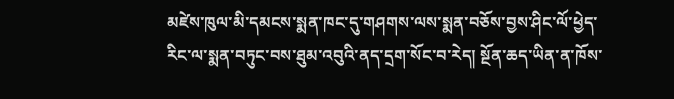མཛེས་ཁུལ་མི་དམངས་སྨན་ཁང་དུ་གཤགས་ལས་སྨན་བཅོས་བྱས་ཤིང་ལོ་ཕྱེད་རིང་ལ་སྨན་བཏུང་བས་ཐུམ་འབུའི་ནད་དྲག་སོང་བ་རེད། སྔོན་ཆད་ཡིན་ན་ཁོས་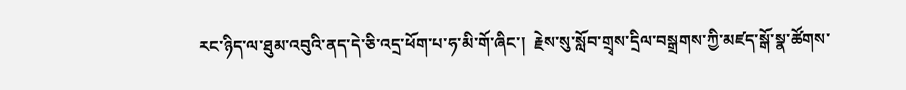རང་ཉིད་ལ་ཐུམ་འབུའི་ནད་དེ་ཅི་འདྲ་ཕོག་པ་ཧ་མི་གོ་ཞིང་།  རྗེས་སུ་སློབ་གྲྭས་དྲིལ་བསྒྲགས་ཀྱི་མཛད་སྒོ་སྣ་ཚོགས་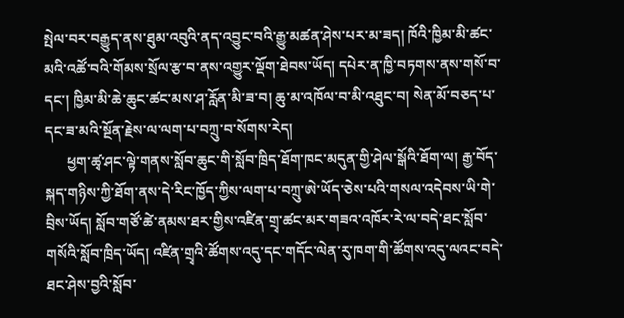སྤེལ་བར་བརྒྱུད་ནས་ཐུམ་འབུའི་ནད་འབྱུང་བའི་རྒྱུ་མཚན་ཤེས་པར་མ་ཟད། ཁོའི་ཁྱིམ་མི་ཚང་མའི་འཚོ་བའི་གོམས་སྲོལ་རྩ་བ་ནས་འགྱུར་ལྡོག་ཐེབས་ཡོད། དཔེར་ན་ཁྱི་བཏགས་ནས་གསོ་བ་དང་། ཁྱིམ་མི་ཆེ་ཆུང་ཚང་མས་ཤ་རློན་མི་ཟ་བ། ཆུ་མ་འཁོལ་བ་མི་འཐུང་བ། སེན་མོ་བཅད་པ་དང་ཟ་མའི་སྔོན་རྗེས་ལ་ལག་པ་བཀྲུ་བ་སོགས་རེད།
      ཕྱག་ཚྭ་ཤང་ལྟེ་གནས་སློབ་ཆུང་གི་སློབ་ཁྲིད་ཐོག་ཁང་མདུན་གྱི་ཤེལ་སྒོའི་ཐོག་ལ། རྒྱ་བོད་སྐད་གཉིས་ཀྱི་ཐོག་ནས་དེ་རིང་ཁྱོད་ཀྱིས་ལག་པ་བཀྲུ་ཨེ་ཡོད་ཅེས་པའི་གསལ་འདེབས་ཡི་གེ་བྲིས་ཡོད། སློབ་གཙོ་ཚེ་ནམས་ཐར་གྱིས་འཛིན་གྲྭ་ཚང་མར་གཟའ་འཁོར་རེ་ལ་བདེ་ཐང་སློབ་གསོའི་སློབ་ཁྲིད་ཡོད། འཛིན་གྲྭའི་ཚོགས་འདུ་དང་གདོང་ལེན་རུ་ཁག་གི་ཚོགས་འདུ་ལའང་བདེ་ཐང་ཤེས་བྱའི་སློབ་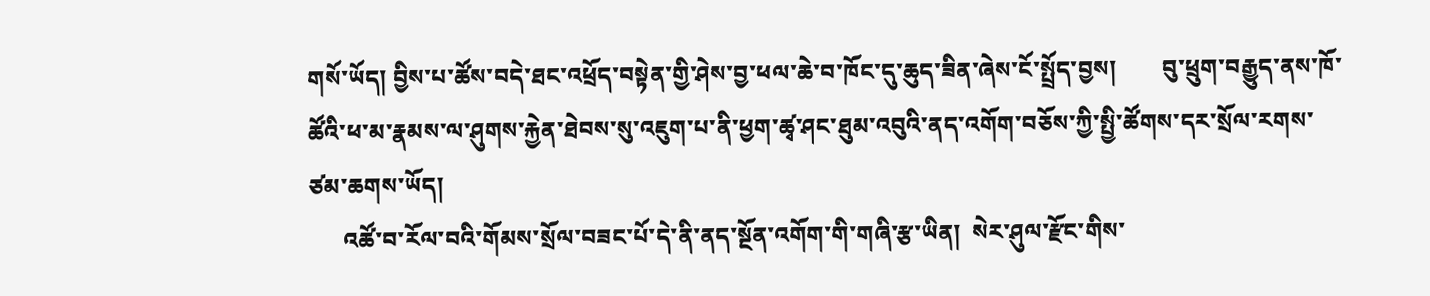གསོ་ཡོད། བྱིས་པ་ཚོས་བདེ་ཐང་འཕྲོད་བསྟེན་གྱི་ཤེས་བྱ་ཕལ་ཆེ་བ་ཁོང་དུ་ཆུད་ཟིན་ཞེས་ངོ་སྤྲོད་བྱས།        བུ་ཕྲུག་བརྒྱུད་ནས་ཁོ་ཚོའི་ཕ་མ་རྣམས་ལ་ཤུགས་རྐྱེན་ཐེབས་སུ་འཇུག་པ་ནི་ཕྱག་ཚྭ་ཤང་ཐུམ་འབུའི་ནད་འགོག་བཅོས་ཀྱི་སྤྱི་ཚོགས་དར་སྲོལ་རགས་ཙམ་ཆགས་ཡོད།
      འཚོ་བ་རོལ་བའི་གོམས་སྲོལ་བཟང་པོ་དེ་ནི་ནད་སྔོན་འགོག་གི་གཞི་རྩ་ཡིན།  སེར་ཤུལ་རྫོང་གིས་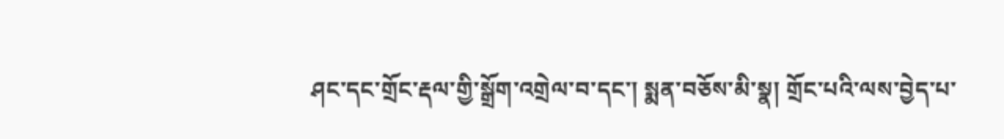ཤང་དང་གྲོང་རྡལ་གྱི་སྒྲོག་འགྲེལ་བ་དང་། སྨན་བཅོས་མི་སྣ། གྲོང་པའི་ལས་བྱེད་པ་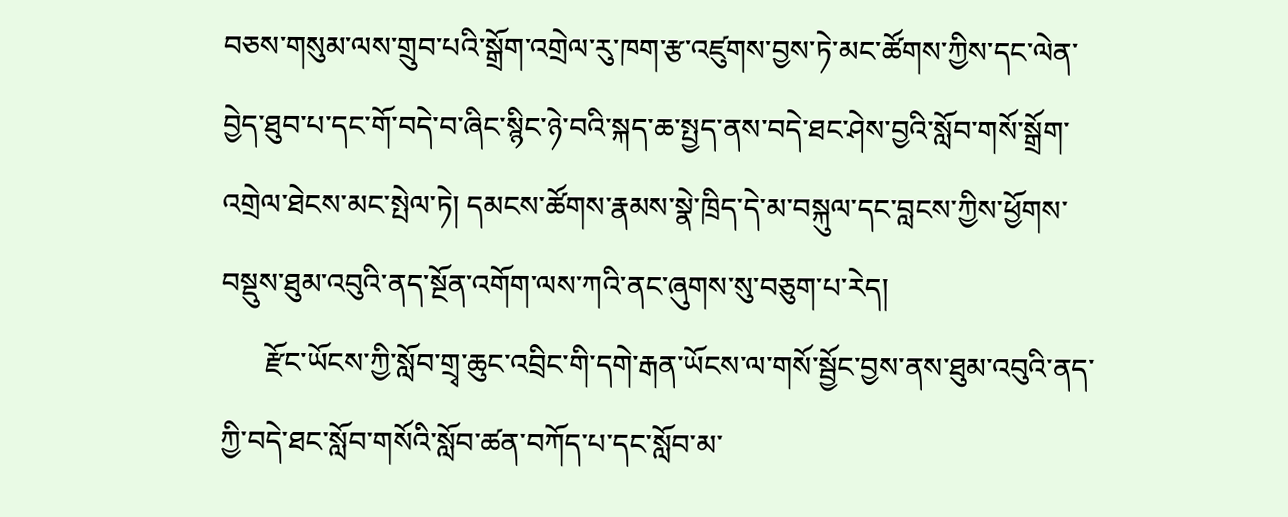བཅས་གསུམ་ལས་གྲུབ་པའི་སྒྲོག་འགྲེལ་རུ་ཁག་རྩ་འཛུགས་བྱས་ཏེ་མང་ཚོགས་ཀྱིས་དང་ལེན་བྱེད་ཐུབ་པ་དང་གོ་བདེ་བ་ཞིང་སྙིང་ཉེ་བའི་སྐད་ཆ་སྤྱད་ནས་བདེ་ཐང་ཤེས་བྱའི་སློབ་གསོ་སྒྲོག་འགྲེལ་ཐེངས་མང་སྤེལ་ཏེ། དམངས་ཚོགས་རྣམས་སྣེ་ཁྲིད་དེ་མ་བསྐུལ་དང་བླངས་ཀྱིས་ཕྱོགས་བསྡུས་ཐུམ་འབུའི་ནད་སྔོན་འགོག་ལས་ཀའི་ནང་ཞུགས་སུ་བཅུག་པ་རེད།
      རྫོང་ཡོངས་ཀྱི་སློབ་གྲྭ་ཆུང་འབྲིང་གི་དགེ་རྒན་ཡོངས་ལ་གསོ་སྦྱོང་བྱས་ནས་ཐུམ་འབུའི་ནད་ཀྱི་བདེ་ཐང་སློབ་གསོའི་སློབ་ཚན་བཀོད་པ་དང་སློབ་མ་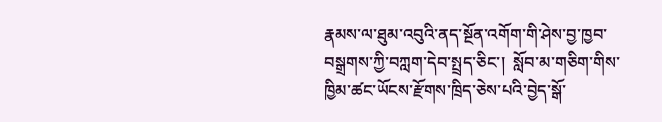རྣམས་ལ་ཐུམ་འབུའི་ནད་སྔོན་འགོག་གི་ཤེས་བྱ་ཁྱབ་བསྒྲགས་ཀྱི་བཀླག་དེབ་སྤྲད་ཅིང་།  སློབ་མ་གཅིག་གིས་ཁྱིམ་ཚང་ཡོངས་རྫོགས་ཁྲིད་ཅེས་པའི་བྱེད་སྒོ་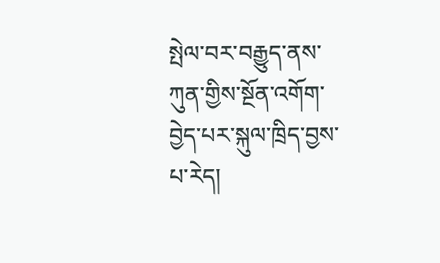སྤེལ་བར་བརྒྱུད་ནས་ཀུན་གྱིས་སྔོན་འགོག་བྱེད་པར་སྐུལ་ཁྲིད་བྱས་པ་རེད།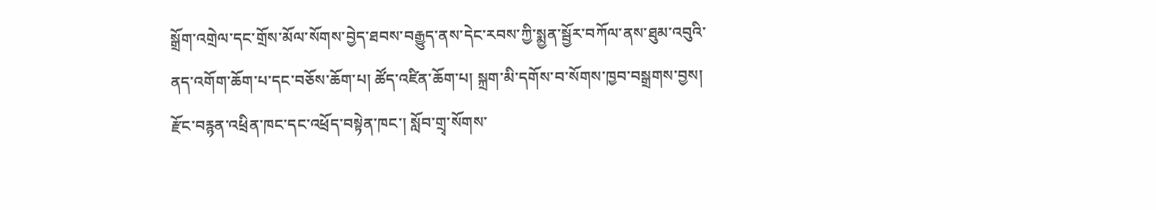སྒྲོག་འགྲེལ་དང་གྲོས་མོལ་སོགས་བྱེད་ཐབས་བརྒྱུད་ནས་དེང་རབས་ཀྱི་སྨྱན་སྦྱོར་བཀོལ་ནས་ཐུམ་འབུའི་ནད་འགོག་ཆོག་པ་དང་བཅོས་ཆོག་པ། ཚོད་འཛིན་ཆོག་པ། སྐྲག་མི་དགོས་བ་སོགས་ཁྱབ་བསྒྲགས་བྱས། རྫོང་བརྙན་འཕྲིན་ཁང་དང་འཕྲོད་བསྟེན་ཁང་། སློབ་གྲྭ་སོགས་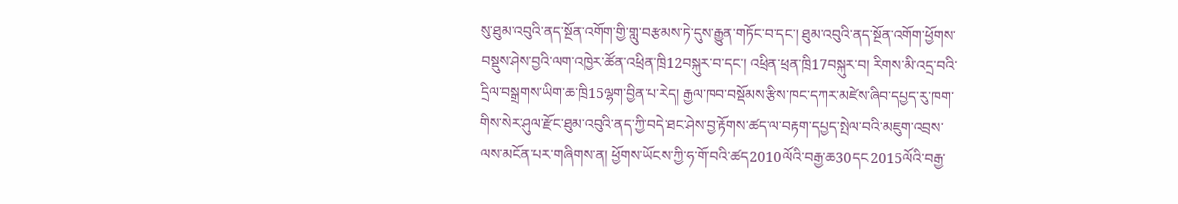སུ་ཐུམ་འབུའི་ནད་སྔོན་འགོག་གྱི་གླུ་བརྩམས་ཏེ་དུས་རྒྱུན་གཏོང་བ་དང་། ཐུམ་འབུའི་ནད་སྔོན་འགོག་ཕྱོགས་བསྡུས་ཤེས་བྱའི་ལག་འཁྱེར་ཚོན་འཕྲིན་ཁྲི12བསྐུར་བ་དང་། འཕྲིན་ཕྲན་ཁྲི17བསྐུར་བ། རིགས་མི་འདྲ་བའི་དྲིལ་བསྒྲགས་ཡིག་ཆ་ཁྲི15ལྷག་བྱིན་པ་རེད། རྒྱལ་ཁབ་བསྡོམས་རྩིས་ཁང་དཀར་མཛེས་ཞིབ་དཔྱད་རུ་ཁག་གིས་སེར་ཤུལ་རྫོང་ཐུམ་འབུའི་ནད་ཀྱི་བདེ་ཐང་ཤེས་བྱ་རྟོགས་ཚད་ལ་བརྟག་དཔྱད་སྤེལ་བའི་མཇུག་འབྲས་ལས་མངོན་པར་གཞིགས་ན། ཕྱོགས་ཡོངས་ཀྱི་ཧ་གོ་བའི་ཚད2010ལོའི་བརྒྱ་ཆ30དང2015ལོའི་བརྒྱ་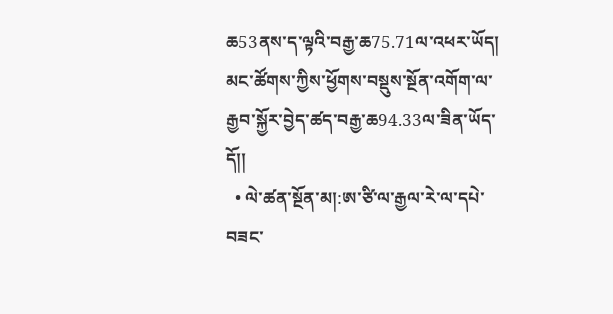ཆ53ནས་ད་ལྟའི་བརྒྱ་ཆ75.71ལ་འཕར་ཡོད།  མང་ཚོགས་ཀྱིས་ཕྱོགས་བསྡུས་སྔོན་འགོག་ལ་རྒྱབ་སྐྱོར་བྱེད་ཚད་བརྒྱ་ཆ94.33ལ་ཟིན་ཡོད་དོ།།
  • ལེ་ཚན་སྔོན་མ།:ཨ་ཙི་ལ་རྒྱལ་རེ་ལ་དཔེ་བཟང་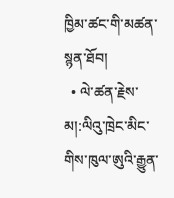ཁྱིམ་ཚང་གི་མཚན་སྙན་ཐོབ།
  • ལེ་ཚན་རྗེས་མ།:ལིའུ་ཁྲེང་མིང་གིས་ཁུལ་ཨུའི་རྒྱུན་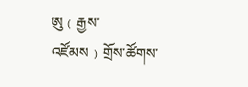ཨུ﹙རྒྱས་འཛོམས﹚གྲོས་ཚོགས་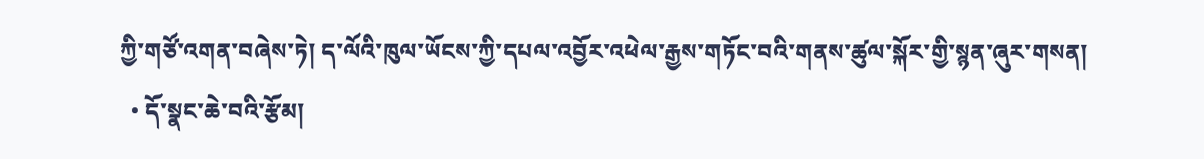ཀྱི་གཙོ་འགན་བཞེས་ཏེ། ད་ལོའི་ཁུལ་ཡོངས་ཀྱི་དཔལ་འབྱོར་འཕེལ་རྒྱས་གཏོང་བའི་གནས་ཚུལ་སྐོར་གྱི་སྙན་ཞུར་གསན།
  • དོ་སྣང་ཆེ་བའི་རྩོམ།